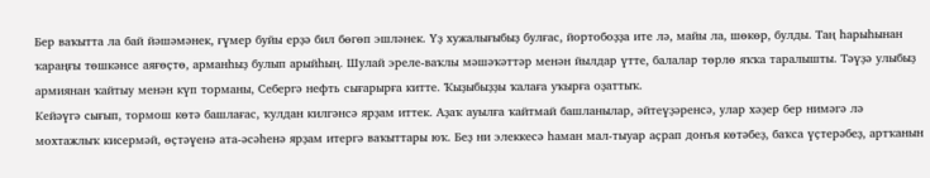Бер ваҡытта ла бай йәшәмәнек, ғүмер буйы ерҙә бил бөгөп эшләнек. Үҙ хужалығыбыҙ булғас, йортобоҙҙа ите лә, майы ла, шөкөр, булды. Таң һарыһынан ҡараңғы төшкәнсе аяғөҫтө, арманһыҙ булып арыйһың. Шулай эреле-ваҡлы мәшәҡәттәр менән йылдар үтте, балалар төрлө яҡҡа таралышты. Тәүҙә улыбыҙ армиянан ҡайтыу менән күп торманы, Себергә нефть сығарырға китте. Ҡыҙыбыҙҙы ҡалаға уҡырға оҙаттыҡ.
Кейәүгә сығып, тормош көтә башлағас, ҡулдан килгәнсә ярҙам иттек. Аҙаҡ ауылға ҡайтмай башланылар, әйтеүҙәренсә, улар хәҙер бер нимәгә лә мохтажлыҡ кисермәй, өҫтәүенә ата-әсәһенә ярҙам итергә ваҡыттары юҡ. Беҙ ни элеккесә һаман мал-тыуар аҫрап донъя көтәбеҙ, баҡса үҫтерәбеҙ, артҡанын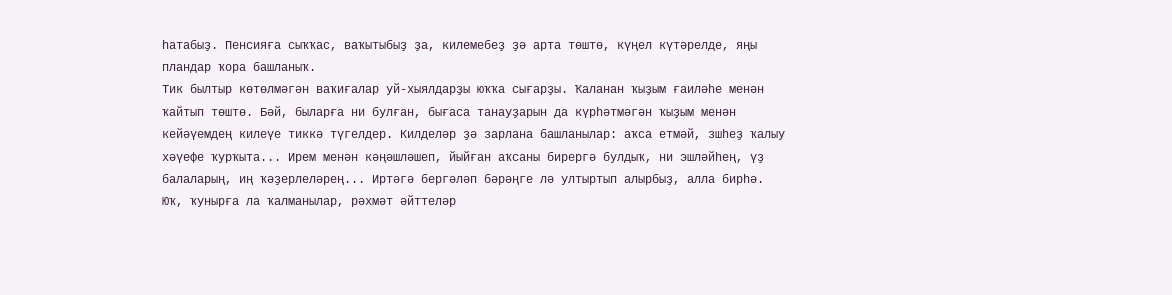һатабыҙ. Пенсияға сыҡҡас, ваҡытыбыҙ ҙа, килемебеҙ ҙә арта төштө, күңел күтәрелде, яңы пландар ҡора башланыҡ.
Тик былтыр көтөлмәгән ваҡиғалар уй-хыялдарҙы юҡҡа сығарҙы. Ҡаланан ҡыҙым ғаиләһе менән ҡайтып төштө. Бәй, быларға ни булған, бығаса танауҙарын да күрһәтмәгән ҡыҙым менән кейәүемдең килеүе тиккә түгелдер. Килделәр ҙә зарлана башланылар: аҡса етмәй, зшһеҙ ҡалыу хәүефе ҡурҡыта... Ирем менән кәңәшләшеп, йыйған аҡсаны бирергә булдыҡ, ни эшләйһең, үҙ балаларың, иң ҡәҙерлеләрең... Иртәгә бергәләп бәрәңге лә ултыртып алырбыҙ, алла бирһә. Юҡ, ҡунырға ла ҡалманылар, рәхмәт әйттеләр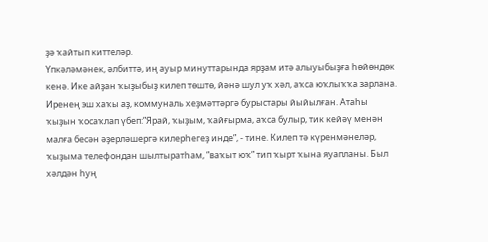ҙә ҡайтып киттеләр.
Үпкәләмәнек, әлбиттә, иң ауыр минуттарында ярҙам итә алыуыбыҙға һөйөндөк кенә. Ике айҙан ҡыҙыбыҙ килеп төштө, йәнә шул уҡ хәл, аҡса юҡлыҡҡа зарлана. Иренең эш хаҡы аҙ, коммуналь хеҙмәттәргә бурыстары йыйылған. Атаһы ҡыҙын ҡосаҡлап үбеп:”Ярай, ҡыҙым, ҡайғырма, аҡса булыр, тик кейәү менән малға бесән әҙерләшергә килерһегеҙ инде”, - тине. Килеп тә күренмәнеләр, ҡыҙыма телефондан шылтыратһам, ”ваҡыт юҡ” тип ҡырт ҡына яуапланы. Был хәлдән һуң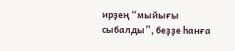ирҙең “мыйығы сыбалды”, беҙҙе һанға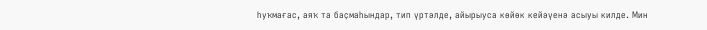һуҡмағас, аяҡ та баҫмаһындар, тип үртәлде, айырыуса көйөк кейәүенә асыуы килде. Мин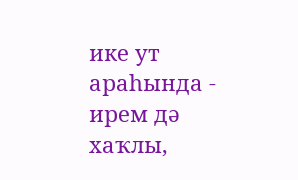ике ут араһында - ирем дә хаҡлы,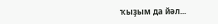ҡыҙым да йәл...